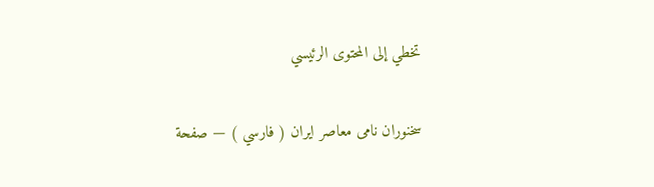تخطي إلى المحتوى الرئيسي

سخنوران نامى معاصر ايران ( فارسي ) — صفحة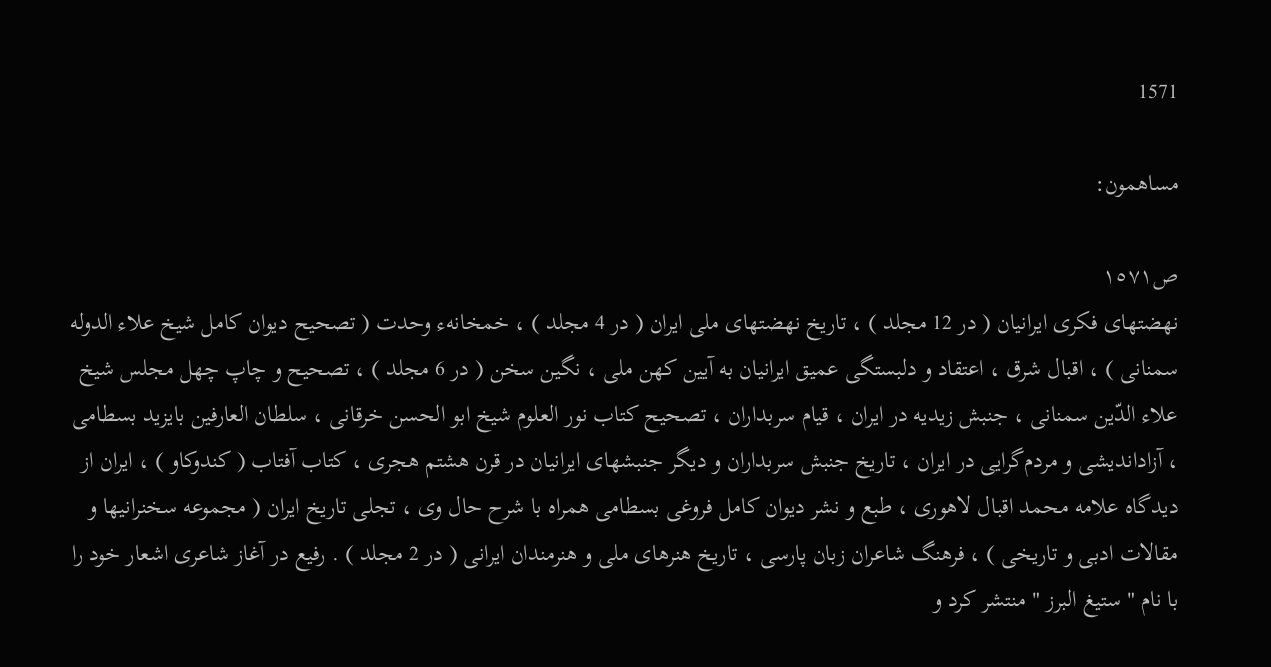1571

مساهمون:

ص١٥٧١
نهضتهاى فكرى ايرانيان ( در 12 مجلد ) ، تاريخ نهضتهاى ملى ايران ( در 4 مجلد ) ، خمخانهء وحدت ( تصحيح ديوان كامل شيخ علاء الدوله سمنانى ) ، اقبال شرق ، اعتقاد و دلبستگى عميق ايرانيان به آيين كهن ملى ، نگين سخن ( در 6 مجلد ) ، تصحيح و چاپ چهل مجلس شيخ علاء الدّين سمنانى ، جنبش زيديه در ايران ، قيام سربداران ، تصحيح كتاب نور العلوم شيخ ابو الحسن خرقانى ، سلطان العارفين بايزيد بسطامى ، آزادانديشى و مردم‌گرايى در ايران ، تاريخ جنبش سربداران و ديگر جنبشهاى ايرانيان در قرن هشتم هجرى ، كتاب آفتاب ( كندوكاو ) ، ايران از ديدگاه علامه محمد اقبال لاهورى ، طبع و نشر ديوان كامل فروغى بسطامى همراه با شرح حال وى ، تجلى تاريخ ايران ( مجموعه سخنرانيها و مقالات ادبى و تاريخى ) ، فرهنگ شاعران زبان پارسى ، تاريخ هنرهاى ملى و هنرمندان ايرانى ( در 2 مجلد ) . رفيع در آغاز شاعرى اشعار خود را با نام " ستيغ البرز " منتشر كرد و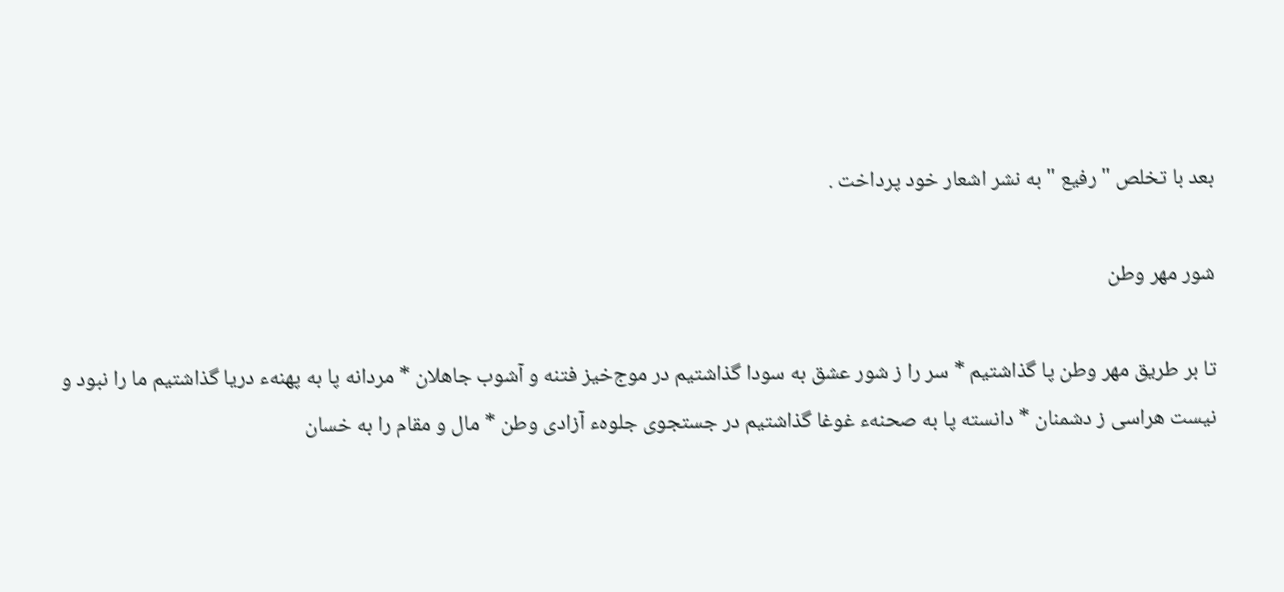بعد با تخلص " رفيع " به نشر اشعار خود پرداخت .

شور مهر وطن

تا بر طريق مهر وطن پا گذاشتيم * سر را ز شور عشق به سودا گذاشتيم در موج‌خيز فتنه و آشوب جاهلان * مردانه پا به پهنهء دريا گذاشتيم ما را نبود و نيست هراسى ز دشمنان * دانسته پا به صحنهء غوغا گذاشتيم در جستجوى جلوهء آزادى وطن * مال و مقام را به خسان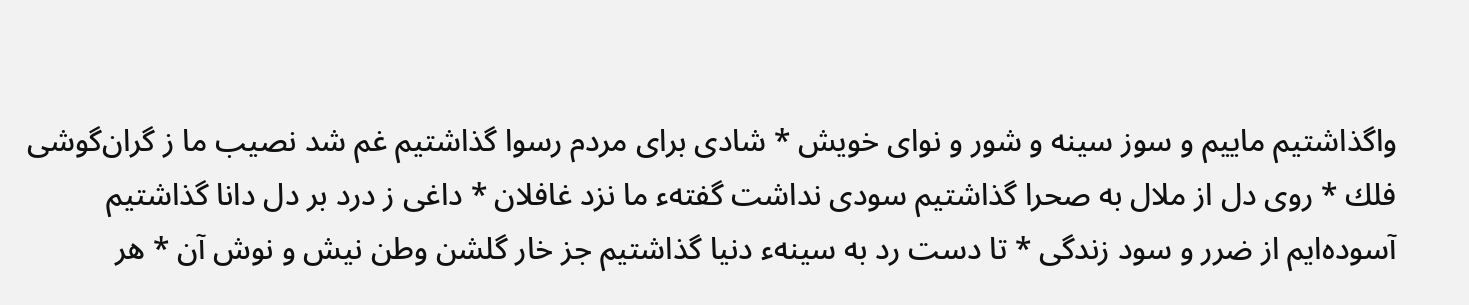واگذاشتيم ماييم و سوز سينه و شور و نواى خويش * شادى براى مردم رسوا گذاشتيم غم شد نصيب ما ز گران‌گوشى فلك * روى دل از ملال به صحرا گذاشتيم سودى نداشت گفتهء ما نزد غافلان * داغى ز درد بر دل دانا گذاشتيم آسوده‌ايم از ضرر و سود زندگى * تا دست رد به سينهء دنيا گذاشتيم جز خار گلشن وطن نيش و نوش آن * هر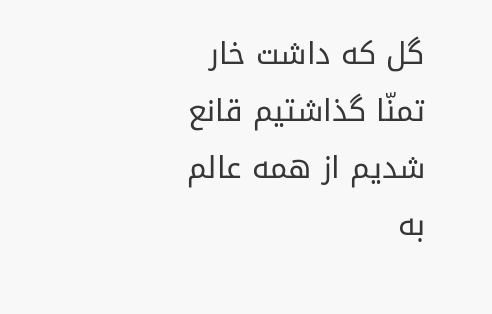گل كه داشت خار تمنّا گذاشتيم قانع شديم از همه عالم به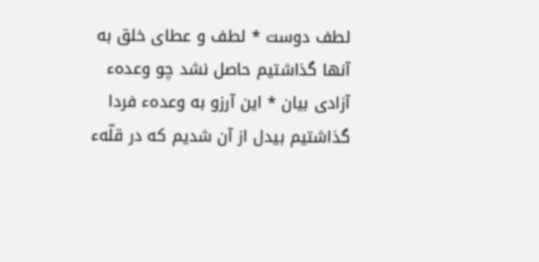لطف دوست * لطف و عطاى خلق به آنها گذاشتيم حاصل نشد چو وعدهء آزادى بيان * اين آرزو به وعدهء فردا گذاشتيم بيدل از آن شديم كه در قلّهء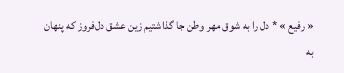« رفيع » * دل را به شوق مهر وطن جا گذاشتيم زين عشق دل‌فروز كه پنهان به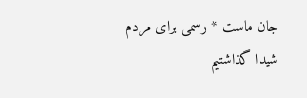جان ماست * رسمى براى مردم شيدا گذاشتيم